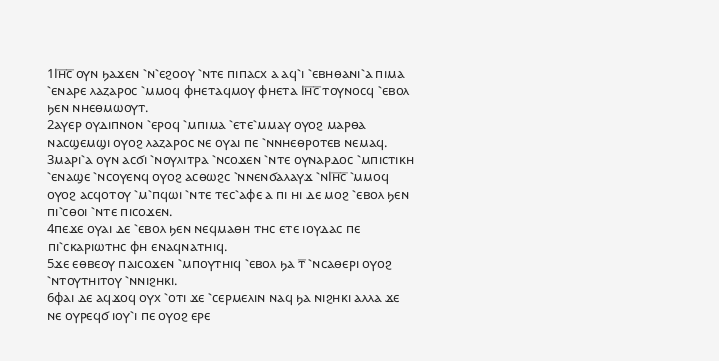1Ⲓⲏ̅ⲥ̅ ⲟⲩⲛ ϧⲁϫⲉⲛ ⳿ⲛ⳿ⲉϩⲟⲟⲩ ⳿ⲛⲧⲉ ⲡⲓⲡⲁⲥⲭ ⲁ ⲁϥ⳿ⲓ ⳿ⲉⲃⲏⲑⲁⲛⲓ⳿ⲁ ⲡⲓⲙⲁ ⳿ⲉⲛⲁⲣⲉ ⲗⲁⲍⲁⲣⲟⲥ ⳿ⲙⲙⲟϥ ⲫⲏⲉⲧⲁϥⲙⲟⲩ ⲫⲏⲉⲧⲁ Ⲓⲏ̅ⲥ̅ ⲧⲟⲩⲛⲟⲥϥ ⳿ⲉⲃⲟⲗ ϧⲉⲛ ⲛⲏⲉⲑⲙⲱⲟⲩⲧ.
2ⲁⲩⲉⲣ ⲟⲩⲇⲓⲡⲛⲟⲛ ⳿ⲉⲣⲟϥ ⳿ⲙⲡⲓⲙⲁ ⳿ⲉⲧⲉ⳿ⲙⲙⲁⲩ ⲟⲩⲟϩ ⲙⲁⲣⲑⲁ ⲛⲁⲥϣⲉⲙϣⲓ ⲟⲩⲟϩ ⲗⲁⲍⲁⲣⲟⲥ ⲛⲉ ⲟⲩⲁⲓ ⲡⲉ ⳿ⲛⲛⲏⲉⲑⲣⲟⲧⲉⲃ ⲛⲉⲙⲁϥ.
3ⲙⲁⲣⲓ⳿ⲁ ⲟⲩⲛ ⲁⲥϭⲓ ⳿ⲛⲟⲩⲗⲓⲧⲣⲁ ⳿ⲛⲥⲟϫⲉⲛ ⳿ⲛⲧⲉ ⲟⲩⲛⲁⲣⲇⲟⲥ ⳿ⲙⲡⲓⲥⲧⲓⲕⲏ ⳿ⲉⲛⲁϣⲉ ⳿ⲛⲥⲟⲩⲉⲛϥ ⲟⲩⲟϩ ⲁⲥⲑⲱϩⲥ ⳿ⲛⲛⲉⲛϭⲁⲗⲁⲩϫ ⳿ⲛⲒⲏ̅ⲥ̅ ⳿ⲙⲙⲟϥ ⲟⲩⲟϩ ⲁⲥϥⲟⲧⲟⲩ ⳿ⲙ⳿ⲡϥⲱⲓ ⳿ⲛⲧⲉ ⲧⲉⲥ⳿ⲁⲫⲉ ⲁ ⲡⲓ ⲏⲓ ⲇⲉ ⲙⲟϩ ⳿ⲉⲃⲟⲗ ϧⲉⲛ ⲡⲓ⳿ⲥⲑⲟⲓ ⳿ⲛⲧⲉ ⲡⲓⲥⲟϫⲉⲛ.
4ⲡⲉϫⲉ ⲟⲩⲁⲓ ⲇⲉ ⳿ⲉⲃⲟⲗ ϧⲉⲛ ⲛⲉϥⲙⲁⲑⲏ ⲧⲏⲥ ⲉⲧⲉ ⲓⲟⲩⲇⲁⲥ ⲡⲉ ⲡⲓ⳿ⲥⲕⲁⲣⲓⲱⲧⲏⲥ ⲫⲏ ⲉⲛⲁϥⲛⲁⲧⲏⲓϥ.
5ϫⲉ ⲉⲑⲃⲉⲟⲩ ⲡⲁⲓⲥⲟϫⲉⲛ ⳿ⲙⲡⲟⲩⲧⲏⲓϥ ⳿ⲉⲃⲟⲗ ϧⲁ ⲧ̅ ⳿ⲛⲥⲁⲑⲉⲣⲓ ⲟⲩⲟϩ ⳿ⲛⲧⲟⲩⲧⲏⲓⲧⲟⲩ ⳿ⲛⲛⲓϩⲏⲕⲓ.
6ⲫⲁⲓ ⲇⲉ ⲁϥϫⲟϥ ⲟⲩⲭ ⳿ⲟⲧⲓ ϫⲉ ⳿ⲥⲉⲣⲙⲉⲗⲓⲛ ⲛⲁϥ ϧⲁ ⲛⲓϩⲏⲕⲓ ⲁⲗⲗⲁ ϫⲉ ⲛⲉ ⲟⲩⲣⲉϥϭ ⲓⲟⲩ⳿ⲓ ⲡⲉ ⲟⲩⲟϩ ⲉⲣⲉ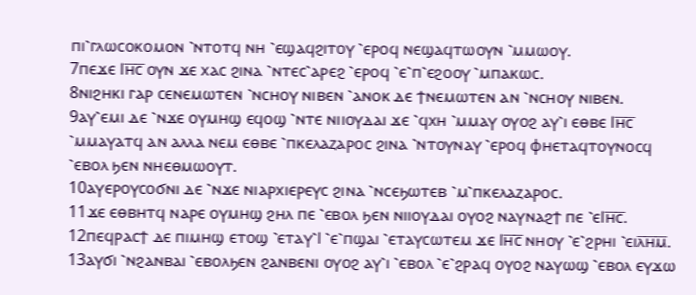ⲡⲓ⳿ⲅⲗⲱⲥⲟⲕⲟⲙⲟⲛ ⳿ⲛⲧⲟⲧϥ ⲛⲏ ⳿ⲉϣⲁϥϩⲓⲧⲟⲩ ⳿ⲉⲣⲟϥ ⲛⲉϣⲁϥⲧⲱⲟⲩⲛ ⳿ⲙⲙⲱⲟⲩ.
7ⲡⲉϫⲉ Ⲓⲏ̅ⲥ̅ ⲟⲩⲛ ϫⲉ ⲭⲁⲥ ϩⲓⲛⲁ ⳿ⲛⲧⲉⲥ⳿ⲁⲣⲉϩ ⳿ⲉⲣⲟϥ ⳿ⲉ⳿ⲡ⳿ⲉϩⲟⲟⲩ ⳿ⲙⲡⲁⲕⲱⲥ.
8ⲛⲓϩⲏⲕⲓ ⲅⲁⲣ ⲥⲉⲛⲉⲙⲱⲧⲉⲛ ⳿ⲛⲥⲏⲟⲩ ⲛⲓⲃⲉⲛ ⳿ⲁⲛⲟⲕ ⲇⲉ ϯⲛⲉⲙⲱⲧⲉⲛ ⲁⲛ ⳿ⲛⲥⲏⲟⲩ ⲛⲓⲃⲉⲛ.
9ⲁⲩ⳿ⲉⲙⲓ ⲇⲉ ⳿ⲛϫⲉ ⲟⲩⲙⲏϣ ⲉϥⲟϣ ⳿ⲛⲧⲉ ⲛⲓⲓⲟⲩⲇⲁⲓ ϫⲉ ⳿ϥⲭⲏ ⳿ⲙⲙⲁⲩ ⲟⲩⲟϩ ⲁⲩ⳿ⲓ ⲉⲑⲃⲉ Ⲓⲏ̅ⲥ̅ ⳿ⲙⲙⲁⲩⲁⲧϥ ⲁⲛ ⲁⲗⲗⲁ ⲛⲉⲙ ⲉⲑⲃⲉ ⳿ⲡⲕⲉⲗⲁⲍⲁⲣⲟⲥ ϩⲓⲛⲁ ⳿ⲛⲧⲟⲩⲛⲁⲩ ⳿ⲉⲣⲟϥ ⲫⲏⲉⲧⲁϥⲧⲟⲩⲛⲟⲥϥ ⳿ⲉⲃⲟⲗ ϧⲉⲛ ⲛⲏⲉⲑⲙⲱⲟⲩⲧ.
10ⲁⲩⲉⲣⲟⲩⲥⲟϭⲛⲓ ⲇⲉ ⳿ⲛϫⲉ ⲛⲓⲁⲣⲭⲓⲉⲣⲉⲩⲥ ϩⲓⲛⲁ ⳿ⲛⲥⲉϧⲱⲧⲉⲃ ⳿ⲙ⳿ⲡⲕⲉⲗⲁⲍⲁⲣⲟⲥ.
11ϫⲉ ⲉⲑⲃⲏⲧϥ ⲛⲁⲣⲉ ⲟⲩⲙⲏϣ ϩⲏⲗ ⲡⲉ ⳿ⲉⲃⲟⲗ ϧⲉⲛ ⲛⲓⲓⲟⲩⲇⲁⲓ ⲟⲩⲟϩ ⲛⲁⲩⲛⲁϩϯ ⲡⲉ ⳿ⲉⲒⲏ̅ⲥ̅.
12ⲡⲉϥⲣⲁⲥϯ ⲇⲉ ⲡⲓⲙⲏϣ ⲉⲧⲟϣ ⳿ⲉⲧⲁⲩ⳿Ⲓ ⳿ⲉ⳿ⲡϣⲁⲓ ⳿ⲉⲧⲁⲩⲥⲱⲧⲉⲙ ϫⲉ Ⲓⲏ̅ⲥ̅ ⲛⲏⲟⲩ ⳿ⲉ⳿ϩⲣⲏⲓ ⳿ⲉⲓⲗ̅ⲏ̅ⲙ̅.
13ⲁⲩϭⲓ ⳿ⲛϩⲁⲛⲃⲁⲓ ⳿ⲉⲃⲟⲗϧⲉⲛ ϩⲁⲛⲃⲉⲛⲓ ⲟⲩⲟϩ ⲁⲩ⳿ⲓ ⳿ⲉⲃⲟⲗ ⳿ⲉ⳿ϩⲣⲁϥ ⲟⲩⲟϩ ⲛⲁⲩⲱϣ ⳿ⲉⲃⲟⲗ ⲉⲩϫⲱ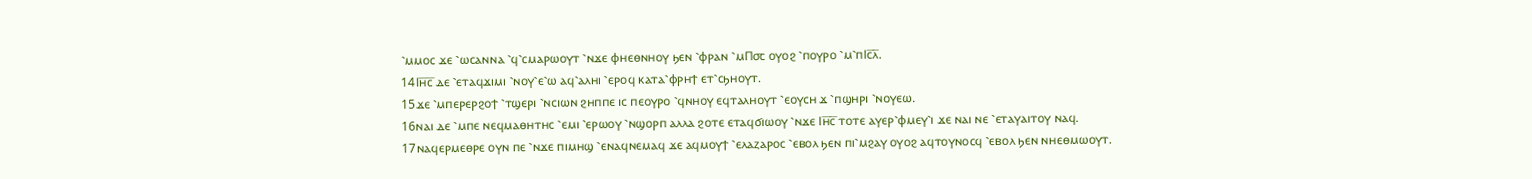⳿ⲙⲙⲟⲥ ϫⲉ ⳿ⲱⲥⲁⲛⲛⲁ ⳿ϥ⳿ⲥⲙⲁⲣⲱⲟⲩⲧ ⳿ⲛϫⲉ ⲫⲏⲉⲑⲛⲏⲟⲩ ϧⲉⲛ ⳿ⲫⲣⲁⲛ ⳿ⲙⲠ⳪ ⲟⲩⲟϩ ⳿ⲡⲟⲩⲣⲟ ⳿ⲙ⳿ⲡⲒⲥ̅ⲗ̅.
14Ⲓⲏ̅ⲥ̅ ⲇⲉ ⳿ⲉⲧⲁϥϫⲓⲙⲓ ⳿ⲛⲟⲩ⳿ⲉ⳿ⲱ ⲁϥ⳿ⲁⲗⲏⲓ ⳿ⲉⲣⲟϥ ⲕⲁⲧⲁ⳿ⲫⲣⲏϯ ⲉⲧ⳿ⲥϧⲏⲟⲩⲧ.
15ϫⲉ ⳿ⲙⲡⲉⲣⲉⲣϩⲟϯ ⳿ⲧϣⲉⲣⲓ ⳿ⲛⲥⲓⲱⲛ ϩⲏⲡⲡⲉ ⲓⲥ ⲡⲉⲟⲩⲣⲟ ⳿ϥⲛⲏⲟⲩ ⲉϥⲧⲁⲗⲏⲟⲩⲧ ⳿ⲉⲟⲩⲥⲏ ϫ ⳿ⲡϣⲏⲣⲓ ⳿ⲛⲟⲩⲉⲱ.
16ⲛⲁⲓ ⲇⲉ ⳿ⲙⲡⲉ ⲛⲉϥⲙⲁⲑⲏⲧⲏⲥ ⳿ⲉⲙⲓ ⳿ⲉⲣⲱⲟⲩ ⳿ⲛϣⲟⲣⲡ ⲁⲗⲗⲁ ϩⲟⲧⲉ ⲉⲧⲁϥϭⲓⲱⲟⲩ ⳿ⲛϫⲉ Ⲓⲏ̅ⲥ̅ ⲧⲟⲧⲉ ⲁⲩⲉⲣ⳿ⲫⲙⲉⲩ⳿ⲓ ϫⲉ ⲛⲁⲓ ⲛⲉ ⳿ⲉⲧⲁⲩⲁⲓⲧⲟⲩ ⲛⲁϥ.
17ⲛⲁϥⲉⲣⲙⲉⲑⲣⲉ ⲟⲩⲛ ⲡⲉ ⳿ⲛϫⲉ ⲡⲓⲙⲏϣ ⳿ⲉⲛⲁϥⲛⲉⲙⲁϥ ϫⲉ ⲁϥⲙⲟⲩϯ ⳿ⲉⲗⲁⲍⲁⲣⲟⲥ ⳿ⲉⲃⲟⲗ ϧⲉⲛ ⲡⲓ⳿ⲙϩⲁⲩ ⲟⲩⲟϩ ⲁϥⲧⲟⲩⲛⲟⲥϥ ⳿ⲉⲃⲟⲗ ϧⲉⲛ ⲛⲏⲉⲑⲙⲱⲟⲩⲧ.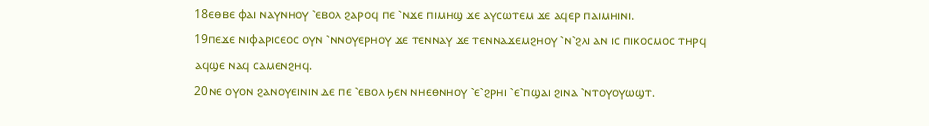18ⲉⲑⲃⲉ ⲫⲁⲓ ⲛⲁⲩⲛⲏⲟⲩ ⳿ⲉⲃⲟⲗ ϩⲁⲣⲟϥ ⲡⲉ ⳿ⲛϫⲉ ⲡⲓⲙⲏϣ ϫⲉ ⲁⲩⲥⲱⲧⲉⲙ ϫⲉ ⲁϥⲉⲣ ⲡⲁⲓⲙⲏⲓⲛⲓ.
19ⲡⲉϫⲉ ⲛⲓⲫⲁⲣⲓⲥⲉⲟⲥ ⲟⲩⲛ ⳿ⲛⲛⲟⲩⲉⲣⲏⲟⲩ ϫⲉ ⲧⲉⲛⲛⲁⲩ ϫⲉ ⲧⲉⲛⲛⲁϫⲉⲙϩⲏⲟⲩ ⳿ⲛ⳿ϩⲗⲓ ⲁⲛ ⲓⲥ ⲡⲓⲕⲟⲥⲙⲟⲥ ⲧⲏⲣϥ ⲁϥϣⲉ ⲛⲁϥ ⲥⲁⲙⲉⲛϩⲏϥ.
20ⲛⲉ ⲟⲩⲟⲛ ϩⲁⲛⲟⲩⲉⲓⲛⲓⲛ ⲇⲉ ⲡⲉ ⳿ⲉⲃⲟⲗ ϧⲉⲛ ⲛⲏⲉⲑⲛⲏⲟⲩ ⳿ⲉ⳿ϩⲣⲏⲓ ⳿ⲉ⳿ⲡϣⲁⲓ ϩⲓⲛⲁ ⳿ⲛⲧⲟⲩⲟⲩⲱϣⲧ.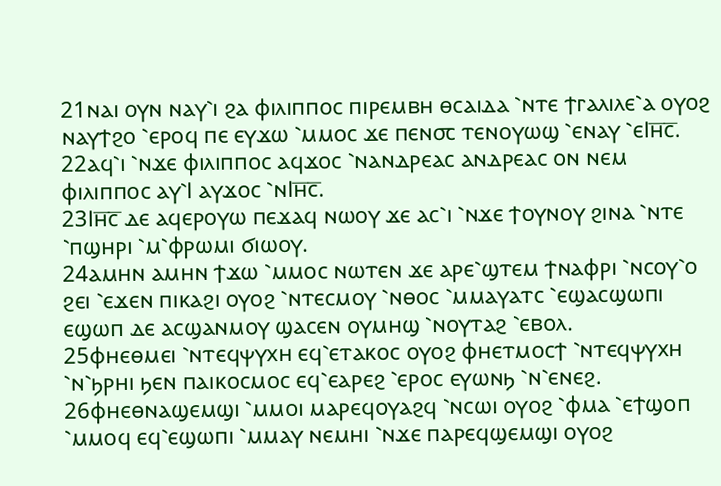21ⲛⲁⲓ ⲟⲩⲛ ⲛⲁⲩ⳿ⲓ ϩⲁ ⲫⲓⲗⲓⲡⲡⲟⲥ ⲡⲓⲣⲉⲙⲃⲏ ⲑⲥⲁⲓⲇⲁ ⳿ⲛⲧⲉ ϯⲅⲁⲗⲓⲗⲉ⳿ⲁ ⲟⲩⲟϩ ⲛⲁⲩϯϩⲟ ⳿ⲉⲣⲟϥ ⲡⲉ ⲉⲩϫⲱ ⳿ⲙⲙⲟⲥ ϫⲉ ⲡⲉⲛ⳪ ⲧⲉⲛⲟⲩⲱϣ ⳿ⲉⲛⲁⲩ ⳿ⲉⲒⲏ̅ⲥ̅.
22ⲁϥ⳿ⲓ ⳿ⲛϫⲉ ⲫⲓⲗⲓⲡⲡⲟⲥ ⲁϥϫⲟⲥ ⳿ⲛⲁⲛⲇⲣⲉⲁⲥ ⲁⲛⲇⲣⲉⲁⲥ ⲟⲛ ⲛⲉⲙ ⲫⲓⲗⲓⲡⲡⲟⲥ ⲁⲩ⳿Ⲓ ⲁⲩϫⲟⲥ ⳿ⲛⲒⲏ̅ⲥ̅.
23Ⲓⲏ̅ⲥ̅ ⲇⲉ ⲁϥⲉⲣⲟⲩⲱ ⲡⲉϫⲁϥ ⲛⲱⲟⲩ ϫⲉ ⲁⲥ⳿ⲓ ⳿ⲛϫⲉ ϯⲟⲩⲛⲟⲩ ϩⲓⲛⲁ ⳿ⲛⲧⲉ ⳿ⲡϣⲏⲣⲓ ⳿ⲙ⳿ⲫⲣⲱⲙⲓ ϭⲓⲱⲟⲩ.
24ⲁⲙⲏⲛ ⲁⲙⲏⲛ ϯϫⲱ ⳿ⲙⲙⲟⲥ ⲛⲱⲧⲉⲛ ϫⲉ ⲁⲣⲉ⳿ϣⲧⲉⲙ ϯⲛⲁⲫⲣⲓ ⳿ⲛⲥⲟⲩ⳿ⲟ ϩⲉⲓ ⳿ⲉϫⲉⲛ ⲡⲓⲕⲁϩⲓ ⲟⲩⲟϩ ⳿ⲛⲧⲉⲥⲙⲟⲩ ⳿ⲛⲑⲟⲥ ⳿ⲙⲙⲁⲩⲁⲧⲥ ⳿ⲉϣⲁⲥϣⲱⲡⲓ ⲉϣⲱⲡ ⲇⲉ ⲁⲥϣⲁⲛⲙⲟⲩ ϣⲁⲥⲉⲛ ⲟⲩⲙⲏϣ ⳿ⲛⲟⲩⲧⲁϩ ⳿ⲉⲃⲟⲗ.
25ⲫⲏⲉⲑⲙⲉⲓ ⳿ⲛⲧⲉϥⲯⲩⲭⲏ ⲉϥ⳿ⲉⲧⲁⲕⲟⲥ ⲟⲩⲟϩ ⲫⲏⲉⲧⲙⲟⲥϯ ⳿ⲛⲧⲉϥⲯⲩⲭⲏ ⳿ⲛ⳿ϧⲣⲏⲓ ϧⲉⲛ ⲡⲁⲓⲕⲟⲥⲙⲟⲥ ⲉϥ⳿ⲉⲁⲣⲉϩ ⳿ⲉⲣⲟⲥ ⲉⲩⲱⲛϧ ⳿ⲛ⳿ⲉⲛⲉϩ.
26ⲫⲏⲉⲑⲛⲁϣⲉⲙϣⲓ ⳿ⲙⲙⲟⲓ ⲙⲁⲣⲉϥⲟⲩⲁϩϥ ⳿ⲛⲥⲱⲓ ⲟⲩⲟϩ ⳿ⲫⲙⲁ ⳿ⲉϯϣⲟⲡ ⳿ⲙⲙⲟϥ ⲉϥ⳿ⲉϣⲱⲡⲓ ⳿ⲙⲙⲁⲩ ⲛⲉⲙⲏⲓ ⳿ⲛϫⲉ ⲡⲁⲣⲉϥϣⲉⲙϣⲓ ⲟⲩⲟϩ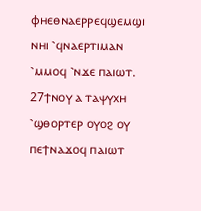ⲫⲏⲉⲑⲛⲁⲉⲣⲣⲉϥϣⲉⲙϣⲓ ⲛⲏⲓ ⳿ϥⲛⲁⲉⲣⲧⲓⲙⲁⲛ ⳿ⲙⲙⲟϥ ⳿ⲛϫⲉ ⲡⲁⲓⲱⲧ.
27ϯⲛⲟⲩ ⲁ ⲧⲁⲯⲩⲭⲏ ⳿ϣⲑⲟⲣⲧⲉⲣ ⲟⲩⲟϩ ⲟⲩ ⲡⲉϯⲛⲁϫⲟϥ ⲡⲁⲓⲱⲧ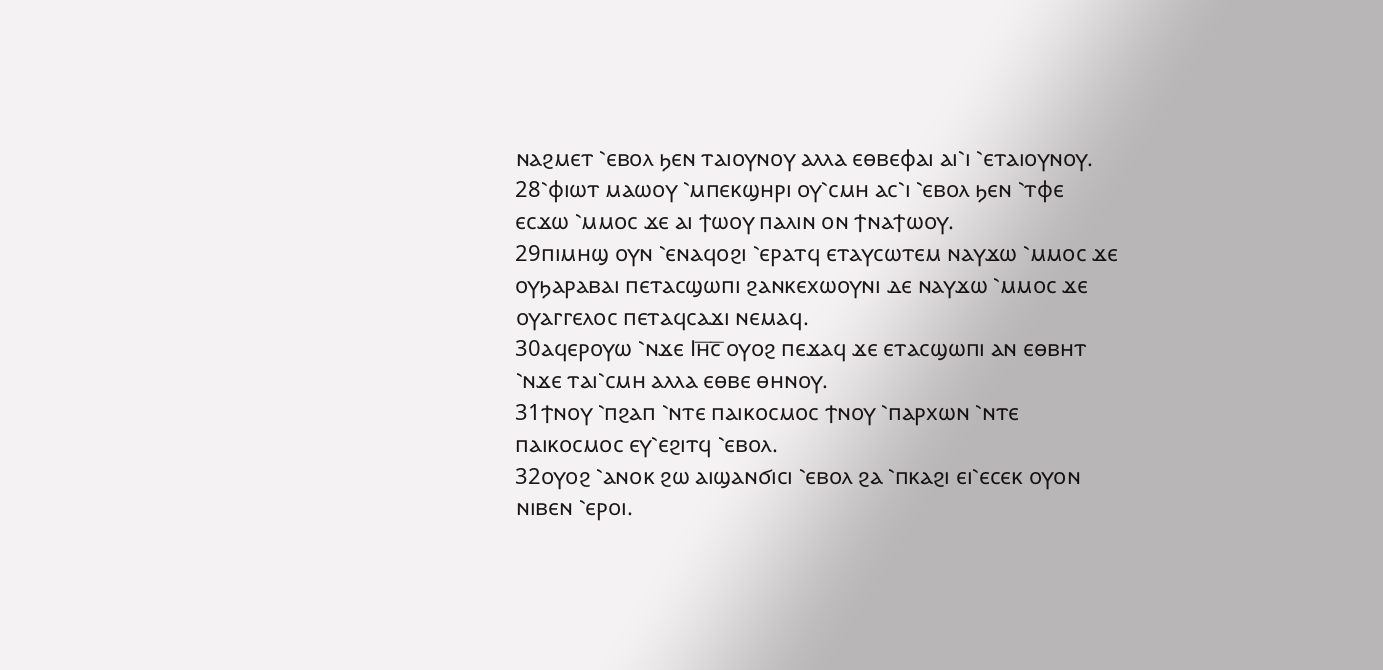ⲛⲁϩⲙⲉⲧ ⳿ⲉⲃⲟⲗ ϧⲉⲛ ⲧⲁⲓⲟⲩⲛⲟⲩ ⲁⲗⲗⲁ ⲉⲑⲃⲉⲫⲁⲓ ⲁⲓ⳿ⲓ ⳿ⲉⲧⲁⲓⲟⲩⲛⲟⲩ.
28⳿ⲫⲓⲱⲧ ⲙⲁⲱⲟⲩ ⳿ⲙⲡⲉⲕϣⲏⲣⲓ ⲟⲩ⳿ⲥⲙⲏ ⲁⲥ⳿ⲓ ⳿ⲉⲃⲟⲗ ϧⲉⲛ ⳿ⲧⲫⲉ ⲉⲥϫⲱ ⳿ⲙⲙⲟⲥ ϫⲉ ⲁⲓ ϯⲱⲟⲩ ⲡⲁⲗⲓⲛ ⲟⲛ ϯⲛⲁϯⲱⲟⲩ.
29ⲡⲓⲙⲏϣ ⲟⲩⲛ ⳿ⲉⲛⲁϥⲟϩⲓ ⳿ⲉⲣⲁⲧϥ ⲉⲧⲁⲩⲥⲱⲧⲉⲙ ⲛⲁⲩϫⲱ ⳿ⲙⲙⲟⲥ ϫⲉ ⲟⲩϧⲁⲣⲁⲃⲁⲓ ⲡⲉⲧⲁⲥϣⲱⲡⲓ ϩⲁⲛⲕⲉⲭⲱⲟⲩⲛⲓ ⲇⲉ ⲛⲁⲩϫⲱ ⳿ⲙⲙⲟⲥ ϫⲉ ⲟⲩⲁⲅⲅⲉⲗⲟⲥ ⲡⲉⲧⲁϥⲥⲁϫⲓ ⲛⲉⲙⲁϥ.
30ⲁϥⲉⲣⲟⲩⲱ ⳿ⲛϫⲉ Ⲓⲏ̅ⲥ̅ ⲟⲩⲟϩ ⲡⲉϫⲁϥ ϫⲉ ⲉⲧⲁⲥϣⲱⲡⲓ ⲁⲛ ⲉⲑⲃⲏⲧ ⳿ⲛϫⲉ ⲧⲁⲓ⳿ⲥⲙⲏ ⲁⲗⲗⲁ ⲉⲑⲃⲉ ⲑⲏⲛⲟⲩ.
31ϯⲛⲟⲩ ⳿ⲡϩⲁⲡ ⳿ⲛⲧⲉ ⲡⲁⲓⲕⲟⲥⲙⲟⲥ ϯⲛⲟⲩ ⳿ⲡⲁⲣⲭⲱⲛ ⳿ⲛⲧⲉ ⲡⲁⲓⲕⲟⲥⲙⲟⲥ ⲉⲩ⳿ⲉϩⲓⲧϥ ⳿ⲉⲃⲟⲗ.
32ⲟⲩⲟϩ ⳿ⲁⲛⲟⲕ ϩⲱ ⲁⲓϣⲁⲛϭⲓⲥⲓ ⳿ⲉⲃⲟⲗ ϩⲁ ⳿ⲡⲕⲁϩⲓ ⲉⲓ⳿ⲉⲥⲉⲕ ⲟⲩⲟⲛ ⲛⲓⲃⲉⲛ ⳿ⲉⲣⲟⲓ.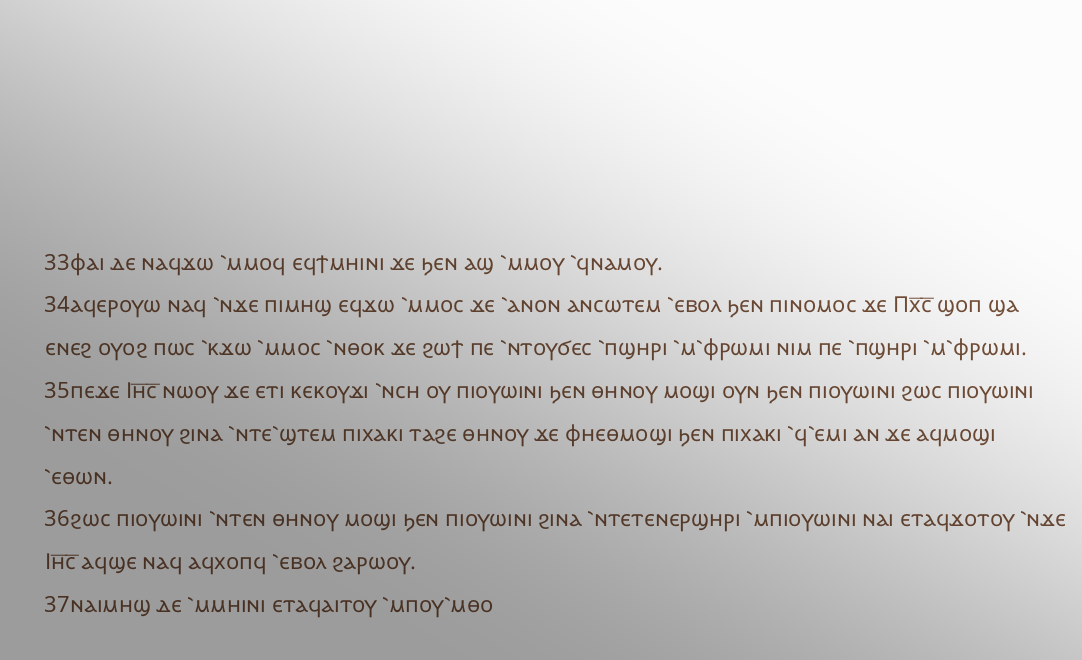33ⲫⲁⲓ ⲇⲉ ⲛⲁϥϫⲱ ⳿ⲙⲙⲟϥ ⲉϥϯⲙⲏⲓⲛⲓ ϫⲉ ϧⲉⲛ ⲁϣ ⳿ⲙⲙⲟⲩ ⳿ϥⲛⲁⲙⲟⲩ.
34ⲁϥⲉⲣⲟⲩⲱ ⲛⲁϥ ⳿ⲛϫⲉ ⲡⲓⲙⲏϣ ⲉϥϫⲱ ⳿ⲙⲙⲟⲥ ϫⲉ ⳿ⲁⲛⲟⲛ ⲁⲛⲥⲱⲧⲉⲙ ⳿ⲉⲃⲟⲗ ϧⲉⲛ ⲡⲓⲛⲟⲙⲟⲥ ϫⲉ Ⲡⲭ̅ⲥ̅ ϣⲟⲡ ϣⲁ ⲉⲛⲉϩ ⲟⲩⲟϩ ⲡⲱⲥ ⳿ⲕϫⲱ ⳿ⲙⲙⲟⲥ ⳿ⲛⲑⲟⲕ ϫⲉ ϩⲱϯ ⲡⲉ ⳿ⲛⲧⲟⲩϭⲉⲥ ⳿ⲡϣⲏⲣⲓ ⳿ⲙ⳿ⲫⲣⲱⲙⲓ ⲛⲓⲙ ⲡⲉ ⳿ⲡϣⲏⲣⲓ ⳿ⲙ⳿ⲫⲣⲱⲙⲓ.
35ⲡⲉϫⲉ Ⲓⲏ̅ⲥ̅ ⲛⲱⲟⲩ ϫⲉ ⲉⲧⲓ ⲕⲉⲕⲟⲩϫⲓ ⳿ⲛⲥⲏ ⲟⲩ ⲡⲓⲟⲩⲱⲓⲛⲓ ϧⲉⲛ ⲑⲏⲛⲟⲩ ⲙⲟϣⲓ ⲟⲩⲛ ϧⲉⲛ ⲡⲓⲟⲩⲱⲓⲛⲓ ϩⲱⲥ ⲡⲓⲟⲩⲱⲓⲛⲓ ⳿ⲛⲧⲉⲛ ⲑⲏⲛⲟⲩ ϩⲓⲛⲁ ⳿ⲛⲧⲉ⳿ϣⲧⲉⲙ ⲡⲓⲭⲁⲕⲓ ⲧⲁϩⲉ ⲑⲏⲛⲟⲩ ϫⲉ ⲫⲏⲉⲑⲙⲟϣⲓ ϧⲉⲛ ⲡⲓⲭⲁⲕⲓ ⳿ϥ⳿ⲉⲙⲓ ⲁⲛ ϫⲉ ⲁϥⲙⲟϣⲓ ⳿ⲉⲑⲱⲛ.
36ϩⲱⲥ ⲡⲓⲟⲩⲱⲓⲛⲓ ⳿ⲛⲧⲉⲛ ⲑⲏⲛⲟⲩ ⲙⲟϣⲓ ϧⲉⲛ ⲡⲓⲟⲩⲱⲓⲛⲓ ϩⲓⲛⲁ ⳿ⲛⲧⲉⲧⲉⲛⲉⲣϣⲏⲣⲓ ⳿ⲙⲡⲓⲟⲩⲱⲓⲛⲓ ⲛⲁⲓ ⲉⲧⲁϥϫⲟⲧⲟⲩ ⳿ⲛϫⲉ Ⲓⲏ̅ⲥ̅ ⲁϥϣⲉ ⲛⲁϥ ⲁϥⲭⲟⲡϥ ⳿ⲉⲃⲟⲗ ϩⲁⲣⲱⲟⲩ.
37ⲛⲁⲓⲙⲏϣ ⲇⲉ ⳿ⲙⲙⲏⲓⲛⲓ ⲉⲧⲁϥⲁⲓⲧⲟⲩ ⳿ⲙⲡⲟⲩ⳿ⲙⲑⲟ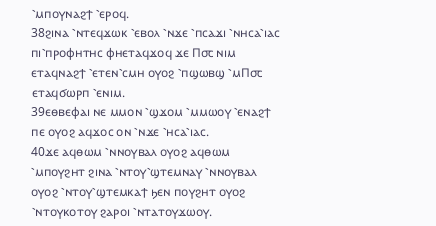⳿ⲙⲡⲟⲩⲛⲁϩϯ ⳿ⲉⲣⲟϥ.
38ϩⲓⲛⲁ ⳿ⲛⲧⲉϥϫⲱⲕ ⳿ⲉⲃⲟⲗ ⳿ⲛϫⲉ ⳿ⲡⲥⲁϫⲓ ⳿ⲛⲏⲥⲁ⳿ⲓⲁⲥ ⲡⲓ⳿ⲡⲣⲟⲫⲏⲧⲏⲥ ⲫⲏⲉⲧⲁϥϫⲟϥ ϫⲉ Ⲡ⳪ ⲛⲓⲙ ⲉⲧⲁϥⲛⲁϩϯ ⳿ⲉⲧⲉⲛ⳿ⲥⲙⲏ ⲟⲩⲟϩ ⳿ⲡϣⲱⲃϣ ⳿ⲙⲠ⳪ ⲉⲧⲁϥϭⲱⲣⲡ ⳿ⲉⲛⲓⲙ.
39ⲉⲑⲃⲉⲫⲁⲓ ⲛⲉ ⲙⲙⲟⲛ ⳿ϣϫⲟⲙ ⳿ⲙⲙⲱⲟⲩ ⳿ⲉⲛⲁϩϯ ⲡⲉ ⲟⲩⲟϩ ⲁϥϫⲟⲥ ⲟⲛ ⳿ⲛϫⲉ ⳿ⲏⲥⲁ⳿ⲓⲁⲥ.
40ϫⲉ ⲁϥⲑⲱⲙ ⳿ⲛⲛⲟⲩⲃⲁⲗ ⲟⲩⲟϩ ⲁϥⲑⲱⲙ ⳿ⲙⲡⲟⲩϩⲏⲧ ϩⲓⲛⲁ ⳿ⲛⲧⲟⲩ⳿ϣⲧⲉⲙⲛⲁⲩ ⳿ⲛⲛⲟⲩⲃⲁⲗ ⲟⲩⲟϩ ⳿ⲛⲧⲟⲩ⳿ϣⲧⲉⲙⲕⲁϯ ϧⲉⲛ ⲡⲟⲩϩⲏⲧ ⲟⲩⲟϩ ⳿ⲛⲧⲟⲩⲕⲟⲧⲟⲩ ϩⲁⲣⲟⲓ ⳿ⲛⲧⲁⲧⲟⲩϫⲱⲟⲩ.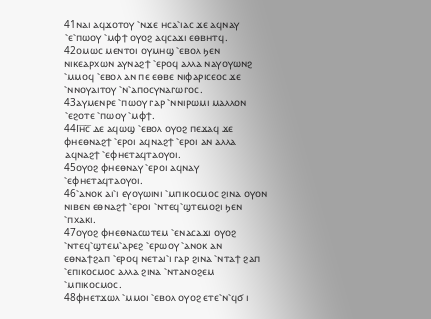41ⲛⲁⲓ ⲁϥϫⲟⲧⲟⲩ ⳿ⲛϫⲉ ⲏⲥⲁ⳿ⲓⲁⲥ ϫⲉ ⲁϥⲛⲁⲩ ⳿ⲉ⳿ⲡⲱⲟⲩ ⳿ⲙⲫϯ ⲟⲩⲟϩ ⲁϥⲥⲁϫⲓ ⲉⲑⲃⲏⲧϥ.
42ⲟⲙⲱⲥ ⲙⲉⲛⲧⲟⲓ ⲟⲩⲙⲏϣ ⳿ⲉⲃⲟⲗ ϧⲉⲛ ⲛⲓⲕⲉⲁⲣⲭⲱⲛ ⲁⲩⲛⲁϩϯ ⳿ⲉⲣⲟϥ ⲁⲗⲗⲁ ⲛⲁⲩⲟⲩⲱⲛϩ ⳿ⲙⲙⲟϥ ⳿ⲉⲃⲟⲗ ⲁⲛ ⲡⲉ ⲉⲑⲃⲉ ⲛⲓⲫⲁⲣⲓⲥⲉⲟⲥ ϫⲉ ⳿ⲛⲛⲟⲩⲁⲓⲧⲟⲩ ⳿ⲛ⳿ⲁⲡⲟⲥⲩⲛⲁⲅⲱⲅⲟⲥ.
43ⲁⲩⲙⲉⲛⲣⲉ ⳿ⲡⲱⲟⲩ ⲅⲁⲣ ⳿ⲛⲛⲓⲣⲱⲙⲓ ⲙⲁⲗⲗⲟⲛ ⳿ⲉϩⲟⲧⲉ ⳿ⲡⲱⲟⲩ ⳿ⲙⲫϯ.
44Ⲓⲏ̅ⲥ̅ ⲇⲉ ⲁϥⲱϣ ⳿ⲉⲃⲟⲗ ⲟⲩⲟϩ ⲡⲉϫⲁϥ ϫⲉ ⲫⲏⲉⲑⲛⲁϩϯ ⳿ⲉⲣⲟⲓ ⲁϥⲛⲁϩϯ ⳿ⲉⲣⲟⲓ ⲁⲛ ⲁⲗⲗⲁ ⲁϥⲛⲁϩϯ ⳿ⲉⲫⲏⲉⲧⲁϥⲧⲁⲟⲩⲟⲓ.
45ⲟⲩⲟϩ ⲫⲏⲉⲑⲛⲁⲩ ⳿ⲉⲣⲟⲓ ⲁϥⲛⲁⲩ ⳿ⲉⲫⲏⲉⲧⲁϥⲧⲁⲟⲩⲟⲓ.
46⳿ⲁⲛⲟⲕ ⲁⲓ⳿ⲓ ⲉⲩⲟⲩⲱⲓⲛⲓ ⳿ⲙⲡⲓⲕⲟⲥⲙⲟⲥ ϩⲓⲛⲁ ⲟⲩⲟⲛ ⲛⲓⲃⲉⲛ ⲉⲑⲛⲁϩϯ ⳿ⲉⲣⲟⲓ ⳿ⲛⲧⲉϥ⳿ϣⲧⲉⲙⲟϩⲓ ϧⲉⲛ ⳿ⲡⲭⲁⲕⲓ.
47ⲟⲩⲟϩ ⲫⲏⲉⲑⲛⲁⲥⲱⲧⲉⲙ ⳿ⲉⲛⲁⲥⲁϫⲓ ⲟⲩⲟϩ ⳿ⲛⲧⲉϥ⳿ϣⲧⲉⲙ⳿ⲁⲣⲉϩ ⳿ⲉⲣⲱⲟⲩ ⳿ⲁⲛⲟⲕ ⲁⲛ ⲉⲑⲛⲁϯϩⲁⲡ ⳿ⲉⲣⲟϥ ⲛⲉⲧⲁⲓ⳿ⲓ ⲅⲁⲣ ϩⲓⲛⲁ ⳿ⲛⲧⲁϯ ϩⲁⲡ ⳿ⲉⲡⲓⲕⲟⲥⲙⲟⲥ ⲁⲗⲗⲁ ϩⲓⲛⲁ ⳿ⲛⲧⲁⲛⲟϩⲉⲙ ⳿ⲙⲡⲓⲕⲟⲥⲙⲟⲥ.
48ⲫⲏⲉⲧϫⲱⲗ ⳿ⲙⲙⲟⲓ ⳿ⲉⲃⲟⲗ ⲟⲩⲟϩ ⲉⲧⲉ⳿ⲛ⳿ϥϭ ⲓ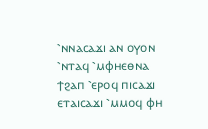⳿ⲛⲛⲁⲥⲁϫⲓ ⲁⲛ ⲟⲩⲟⲛ ⳿ⲛⲧⲁϥ ⳿ⲙⲫⲏⲉⲑⲛⲁ ϯϩⲁⲡ ⳿ⲉⲣⲟϥ ⲡⲓⲥⲁϫⲓ ⲉⲧⲁⲓⲥⲁϫⲓ ⳿ⲙⲙⲟϥ ⲫⲏ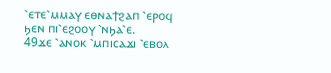⳿ⲉⲧⲉ⳿ⲙⲙⲁⲩ ⲉⲑⲛⲁϯϩⲁⲡ ⳿ⲉⲣⲟϥ ϧⲉⲛ ⲡⲓ⳿ⲉϩⲟⲟⲩ ⳿ⲛϧⲁ⳿ⲉ.
49ϫⲉ ⳿ⲁⲛⲟⲕ ⳿ⲙⲡⲓⲥⲁϫⲓ ⳿ⲉⲃⲟⲗ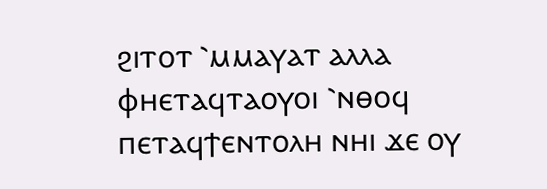ϩⲓⲧⲟⲧ ⳿ⲙⲙⲁⲩⲁⲧ ⲁⲗⲗⲁ ⲫⲏⲉⲧⲁϥⲧⲁⲟⲩⲟⲓ ⳿ⲛⲑⲟϥ ⲡⲉⲧⲁϥϯⲉⲛⲧⲟⲗⲏ ⲛⲏⲓ ϫⲉ ⲟⲩ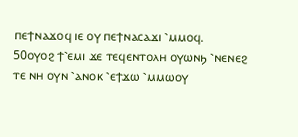ⲡⲉϯⲛⲁϫⲟϥ ⲓⲉ ⲟⲩ ⲡⲉϯⲛⲁⲥⲁϫⲓ ⳿ⲙⲙⲟϥ.
50ⲟⲩⲟϩ ϯ⳿ⲉⲙⲓ ϫⲉ ⲧⲉϥⲉⲛⲧⲟⲗⲏ ⲟⲩⲱⲛϧ ⳿ⲛⲉⲛⲉϩ ⲧⲉ ⲛⲏ ⲟⲩⲛ ⳿ⲁⲛⲟⲕ ⳿ⲉϯϫⲱ ⳿ⲙⲙⲱⲟⲩ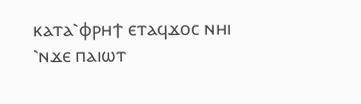ⲕⲁⲧⲁ⳿ⲫⲣⲏϯ ⲉⲧⲁϥϫⲟⲥ ⲛⲏⲓ ⳿ⲛϫⲉ ⲡⲁⲓⲱⲧ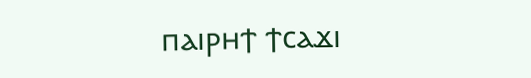ⲡⲁⲓⲣⲏϯ ϯⲥⲁϫⲓ